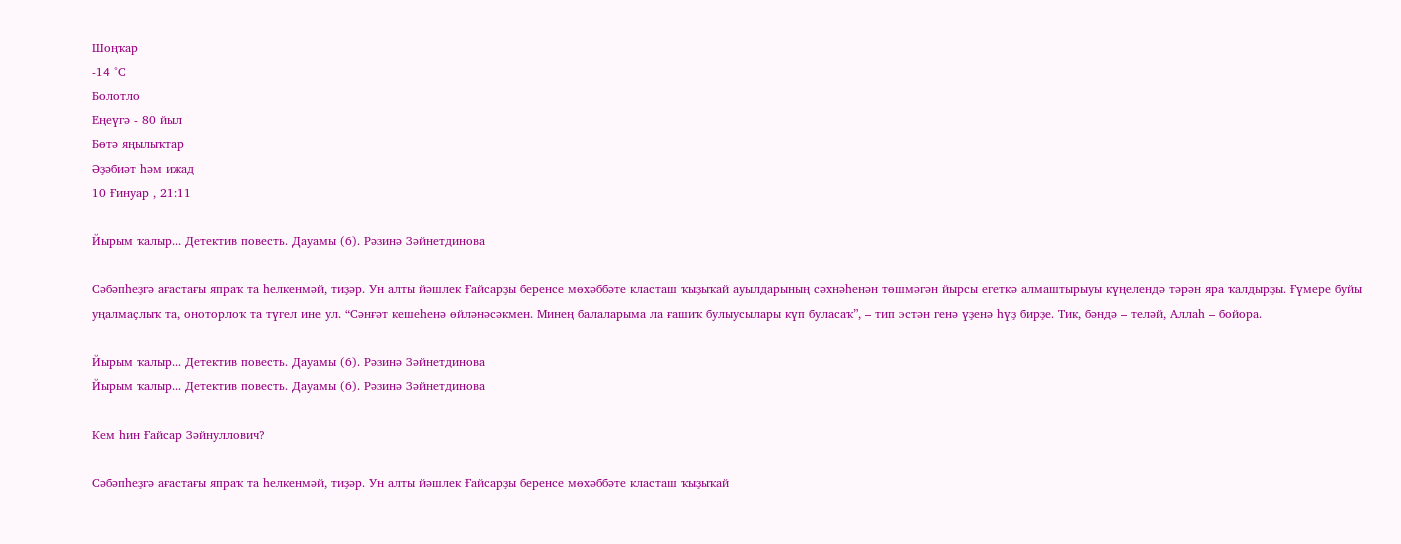Шоңҡар
-14 °С
Болотло
Еңеүгә - 80 йыл
Бөтә яңылыҡтар
Әҙәбиәт һәм ижад
10 Ғинуар , 21:11

Йырым ҡалыр... Детектив повесть. Дауамы (6). Рәзинә Зәйнетдинова

Сәбәпһеҙгә ағастағы япраҡ та һелкенмәй, тиҙәр. Ун алты йәшлек Ғайсарҙы беренсе мөхәббәте класташ ҡыҙыҡай ауылдарының сәхнәһенән төшмәгән йырсы егеткә алмаштырыуы күңелендә тәрән яра ҡалдырҙы. Ғүмере буйы уңалмаҫлыҡ та, оноторлоҡ та түгел ине ул. “Сәнғәт кешеһенә өйләнәсәкмен. Минең балаларыма ла ғашиҡ булыусылары күп буласаҡ”, – тип эстән генә үҙенә һүҙ бирҙе. Тик, бәндә – теләй, Аллаһ – бойора.

Йырым ҡалыр... Детектив повесть. Дауамы (6). Рәзинә Зәйнетдинова
Йырым ҡалыр... Детектив повесть. Дауамы (6). Рәзинә Зәйнетдинова

Кем һин Ғайсар Зәйнуллович?

Сәбәпһеҙгә ағастағы япраҡ та һелкенмәй, тиҙәр. Ун алты йәшлек Ғайсарҙы беренсе мөхәббәте класташ ҡыҙыҡай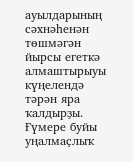ауылдарының сәхнәһенән төшмәгән йырсы егеткә алмаштырыуы күңелендә тәрән яра ҡалдырҙы. Ғүмере буйы уңалмаҫлыҡ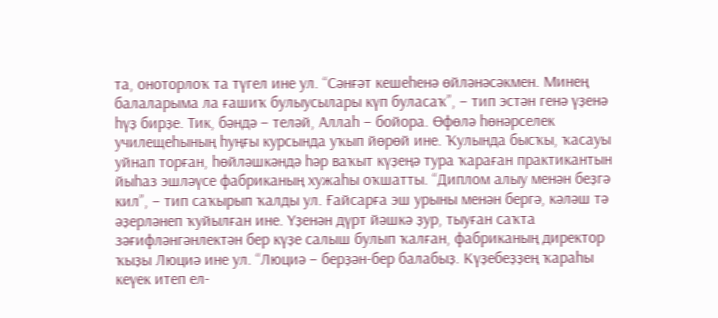та, оноторлоҡ та түгел ине ул. “Сәнғәт кешеһенә өйләнәсәкмен. Минең балаларыма ла ғашиҡ булыусылары күп буласаҡ”, – тип эстән генә үҙенә һүҙ бирҙе. Тик, бәндә – теләй, Аллаһ – бойора. Өфөлә һөнәрселек училещеһының һуңғы курсында уҡып йөрөй ине. Ҡулында бысҡы, ҡасауы уйнап торған, һөйләшкәндә һәр ваҡыт күҙеңә тура ҡараған практикантын йыһаз эшләүсе фабриканың хужаһы оҡшатты. “Диплом алыу менән беҙгә кил”, – тип саҡырып ҡалды ул. Ғайсарға эш урыны менән бергә, кәләш тә әҙерләнеп ҡуйылған ине. Үҙенән дүрт йәшкә ҙур, тыуған саҡта зәғифләнгәнлектән бер күҙе салыш булып ҡалған, фабриканың директор ҡыҙы Люциә ине ул. “Люциә – берҙән-бер балабыҙ. Күҙебеҙҙең ҡараһы кеүек итеп ел-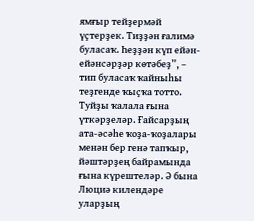ямғыр тейҙермәй үҫтерҙек. Тиҙҙән ғалимә буласаҡ. Һеҙҙән күп ейән-ейәнсәрҙәр көтәбеҙ”, – тип буласаҡ ҡайныһы теҙгенде ҡыҫҡа тотто. Туйҙы ҡалала ғына үткәрҙеләр. Ғайсарҙың ата-әсәһе ҡоҙа-ҡоҙалары менән бер генә тапҡыр, йәштәрҙең байрамында ғына күрештеләр. Ә бына Люциә килендәре уларҙың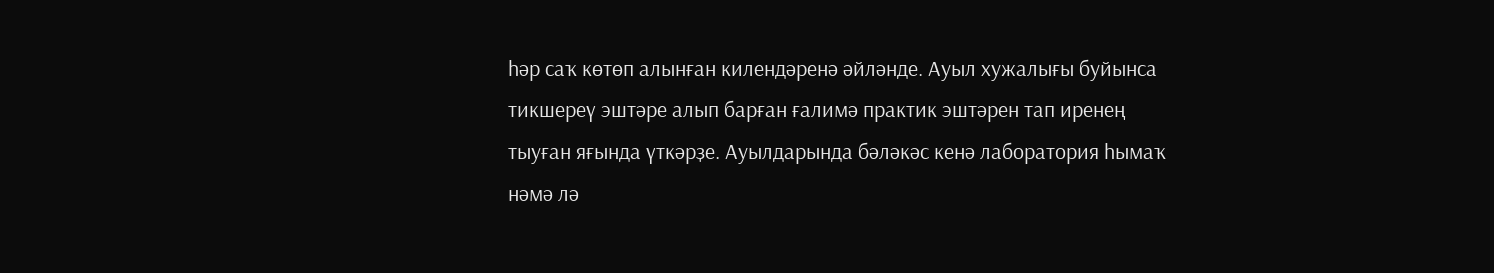һәр саҡ көтөп алынған килендәренә әйләнде. Ауыл хужалығы буйынса тикшереү эштәре алып барған ғалимә практик эштәрен тап иренең тыуған яғында үткәрҙе. Ауылдарында бәләкәс кенә лаборатория һымаҡ нәмә лә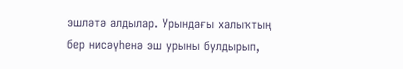эшләтә алдылар. Урындағы халыҡтың бер нисәүһенә эш урыны булдырып,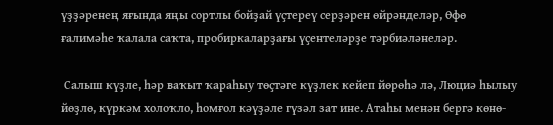үҙҙәренең яғында яңы сортлы бойҙай үҫтереү серҙәрен өйрәнделәр, Өфө ғалимәһе ҡалала саҡта, пробиркаларҙағы үҫентеләрҙе тәрбиәләнеләр.

 Салыш күҙле, һәр ваҡыт ҡараһыу төҫтәге күҙлек кейеп йөрөһә лә, Люциә һылыу йөҙлө, күркәм холоҡло, һомғол кәүҙәле гүзәл зат ине. Атаһы менән бергә көнө-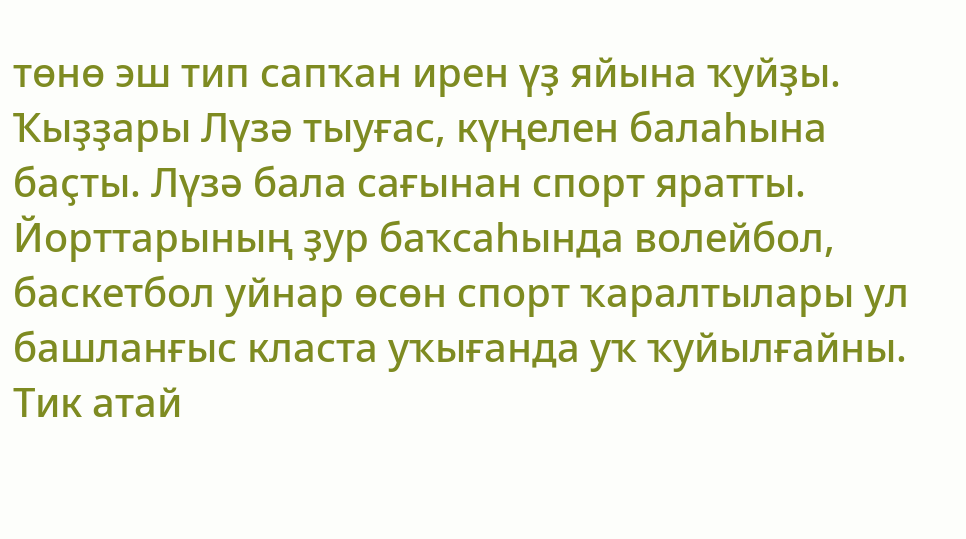төнө эш тип сапҡан ирен үҙ яйына ҡуйҙы. Ҡыҙҙары Лүзә тыуғас, күңелен балаһына баҫты. Лүзә бала сағынан спорт яратты. Йорттарының ҙур баҡсаһында волейбол, баскетбол уйнар өсөн спорт ҡаралтылары ул башланғыс класта уҡығанда уҡ ҡуйылғайны. Тик атай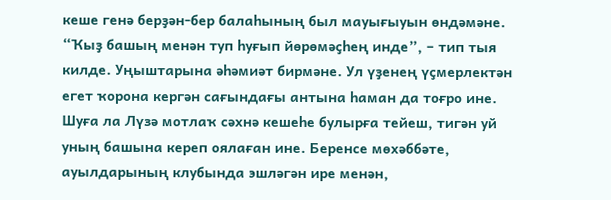кеше генә берҙән-бер балаһының был мауығыуын өндәмәне. “Ҡыҙ башың менән туп һуғып йөрөмәҫһең инде”, – тип тыя килде. Уңыштарына әһәмиәт бирмәне. Ул үҙенең үҫмерлектән егет ҡорона кергән сағындағы антына һаман да тоғро ине. Шуға ла Лүзә мотлаҡ сәхнә кешеһе булырға тейеш, тигән уй уның башына кереп оялаған ине. Беренсе мөхәббәте, ауылдарының клубында эшләгән ире менән,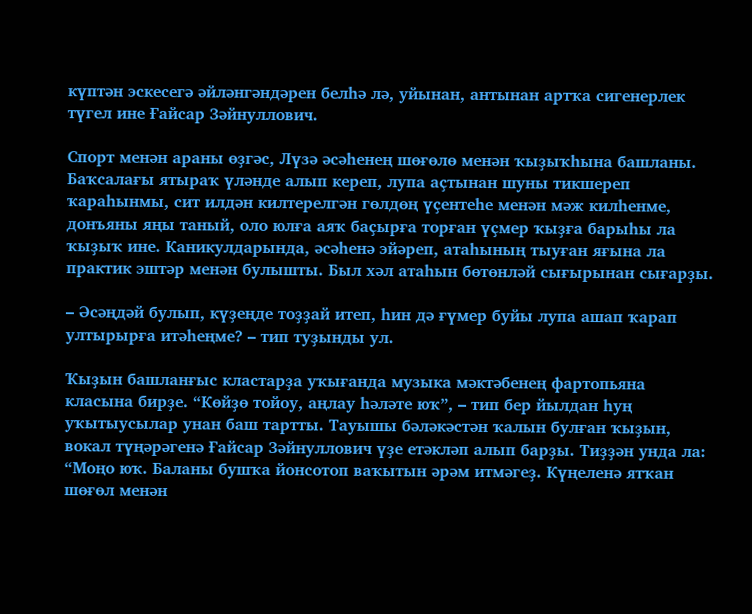күптән эскесегә әйләнгәндәрен белһә лә, уйынан, антынан артҡа сигенерлек түгел ине Ғайсар Зәйнуллович.

Спорт менән араны өҙгәс, Лүзә әсәһенең шөғөлө менән ҡыҙыҡһына башланы. Баҡсалағы ятыраҡ үләнде алып кереп, лупа аҫтынан шуны тикшереп ҡараһынмы, сит илдән килтерелгән гөлдөң үҫентеһе менән мәж килһенме, донъяны яңы таный, оло юлға аяҡ баҫырға торған үҫмер ҡыҙға барыһы ла ҡыҙыҡ ине. Каникулдарында, әсәһенә эйәреп, атаһының тыуған яғына ла практик эштәр менән булышты. Был хәл атаһын бөтөнләй сығырынан сығарҙы.

– Әсәңдәй булып, күҙеңде тоҙҙай итеп, һин дә ғүмер буйы лупа ашап ҡарап ултырырға итәһеңме? – тип туҙынды ул.

Ҡыҙын башланғыс кластарҙа уҡығанда музыка мәктәбенең фартопьяна класына бирҙе. “Көйҙө тойоу, аңлау һәләте юҡ”, – тип бер йылдан һуң уҡытыусылар унан баш тартты. Тауышы бәләкәстән ҡалын булған ҡыҙын, вокал түңәрәгенә Ғайсар Зәйнуллович үҙе етәкләп алып барҙы. Тиҙҙән унда ла: “Моңо юҡ. Баланы бушҡа йонсотоп ваҡытын әрәм итмәгеҙ. Күңеленә ятҡан шөғөл менән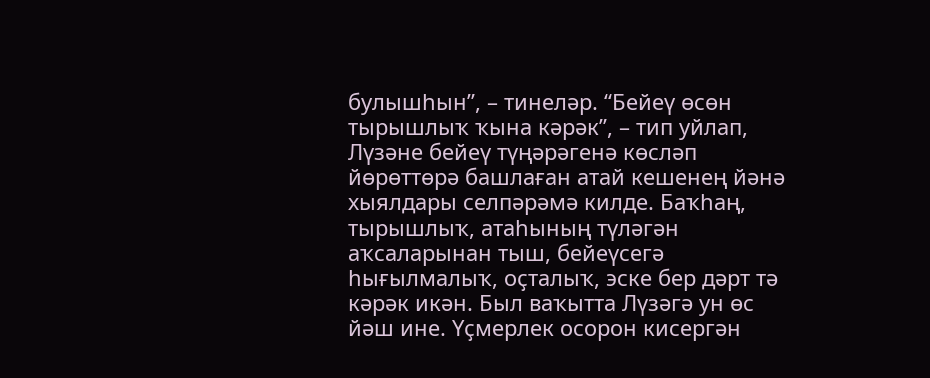булышһын”, – тинеләр. “Бейеү өсөн тырышлыҡ ҡына кәрәк”, – тип уйлап, Лүзәне бейеү түңәрәгенә көсләп йөрөттөрә башлаған атай кешенең йәнә хыялдары селпәрәмә килде. Баҡһаң, тырышлыҡ, атаһының түләгән аҡсаларынан тыш, бейеүсегә һығылмалыҡ, оҫталыҡ, эске бер дәрт тә кәрәк икән. Был ваҡытта Лүзәгә ун өс йәш ине. Үҫмерлек осорон кисергән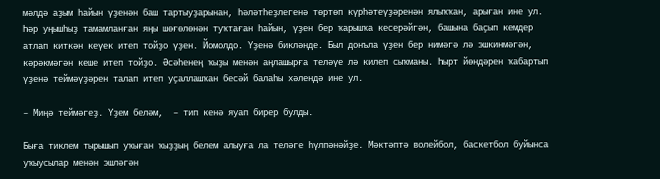мәлдә аҙым һайын үҙенән баш тартыуҙарынан, һәләтһеҙлегенә төртөп күрһәтеүҙәренән ялыҡҡан, арыған ине ул. Һәр уңышһыҙ тамамланған яңы шөғөлөнән туҡтаған һайын, үҙен бер ҡарышҡа кесерәйгән, башына баҫып кемдер атлап киткән кеүек итеп тойҙо үҙен. Йомолдо. Үҙенә бикләнде. Был донъла үҙен бер нимәгә лә эшкинмәгән, кәрәкмәгән кеше итеп тойҙо. Әсәһенең ҡыҙы менән аңлашырға теләүе лә килеп сыҡманы. Һырт йөндәрен ҡабартып үҙенә теймәүҙәрен талап итеп уҫаллашҡан бесәй балаһы хәлендә ине ул.

– Миңә теймәгеҙ. Үҙем беләм,  – тип кенә яуап бирер булды.

Быға тиклем тырышып уҡыған ҡыҙҙың белем алыуға ла теләге һүлпәнәйҙе. Мәктәптә волейбол, баскетбол буйынса уҡыусылар менән эшләгән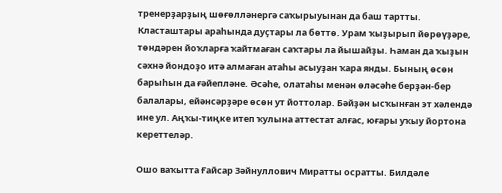тренерҙарҙың шөғөлләнергә саҡырыуынан да баш тартты. Класташтары араһында дуҫтары ла бөттө. Урам ҡыҙырып йөрөүҙәре, төндәрен йоҡларға ҡайтмаған саҡтары ла йышайҙы. Һаман да ҡыҙын сәхнә йондоҙо итә алмаған атаһы асыуҙан ҡара янды. Бының өсөн барыһын да ғәйепләне. Әсәһе, олатаһы менән өләсәһе берҙән-бер балалары, ейәнсәрҙәре өсөн ут йоттолар. Бәйҙән ысҡынған эт хәлендә ине ул. Аңҡы-тиңке итеп ҡулына аттестат алғас, юғары уҡыу йортона кереттеләр.

Ошо ваҡытта Ғайсар Зәйнуллович Миратты осратты. Билдәле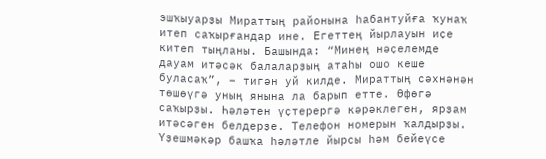эшҡыуарҙы Мираттың районына һабантуйға ҡунаҡ итеп саҡырғандар ине. Егеттең йырлауын иҫе китеп тыңланы. Башында: “Минең нәҫелемде дауам итәсәк балаларҙың атаһы ошо кеше буласаҡ”, – тигән уй килде. Мираттың сәхнәнән төшөүгә уның янына ла барып етте. Өфөгә саҡырҙы. Һәләтен үҫтерергә кәрәклеген, ярҙам итәсәген белдерҙе. Телефон номерын ҡалдырҙы. Үҙешмәкәр башҡа һәләтле йырсы һәм бейеүсе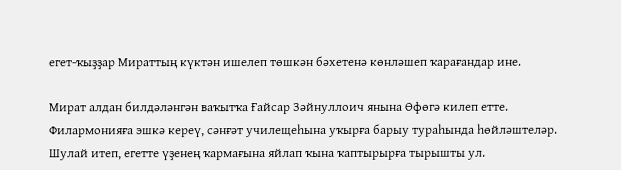егет-ҡыҙҙар Мираттың күктән ишелеп төшкән бәхетенә көнләшеп ҡарағандар ине.

Мират алдан билдәләнгән ваҡытҡа Ғайсар Зәйнуллоич янына Өфөгә килеп етте. Филармонияға эшкә кереү, сәнғәт училещеһына уҡырға барыу тураһында һөйләштеләр. Шулай итеп, егетте үҙенең ҡармағына яйлап ҡына ҡаптырырға тырышты ул.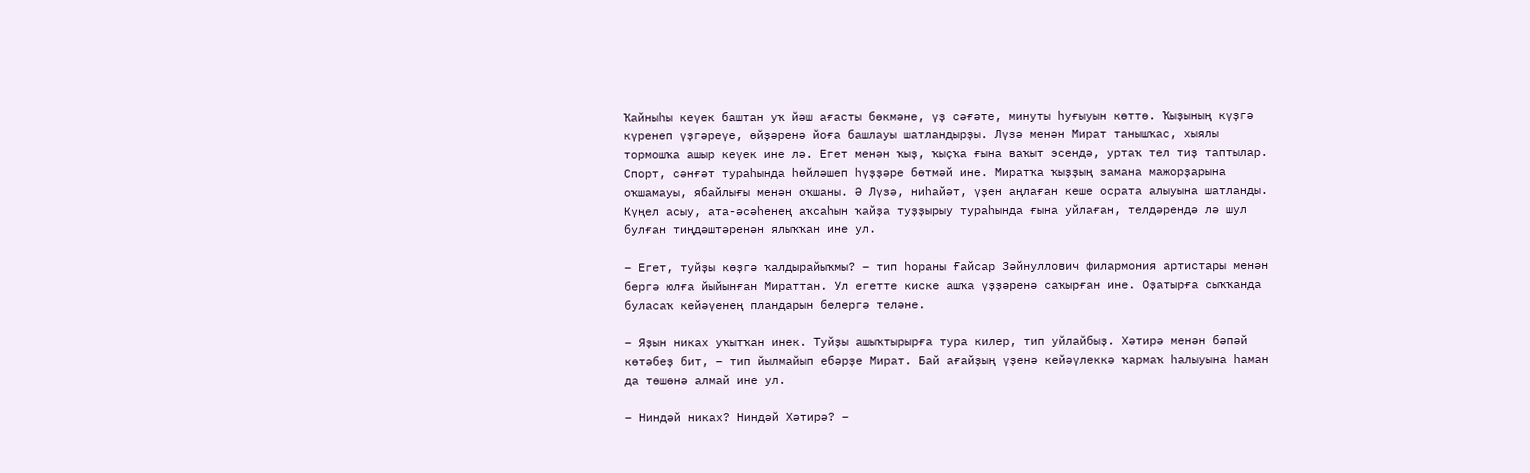Ҡайныһы кеүек баштан уҡ йәш ағасты бөкмәне, үҙ сәғәте, минуты һуғыуын көттө. Ҡыҙының күҙгә күренеп үҙгәреүе, өйҙәренә йоға башлауы шатландырҙы. Лүзә менән Мират танышҡас, хыялы тормошҡа ашыр кеүек ине лә. Егет менән ҡыҙ, ҡыҫҡа ғына ваҡыт эсендә, уртаҡ тел тиҙ таптылар. Спорт, сәнғәт тураһында һөйләшеп һүҙҙәре бөтмәй ине. Миратҡа ҡыҙҙың замана мажорҙарына оҡшамауы, ябайлығы менән оҡшаны. Ә Лүзә, ниһайәт, үҙен аңлаған кеше осрата алыуына шатланды. Күңел асыу, ата-әсәһенең аҡсаһын ҡайҙа туҙҙырыу тураһында ғына уйлаған, телдәрендә лә шул булған тиңдәштәренән ялыҡҡан ине ул.

– Егет, туйҙы көҙгә ҡалдырайыҡмы? – тип һораны Ғайсар Зәйнуллович филармония артистары менән  бергә юлға йыйынған Мираттан. Ул егетте киске ашҡа үҙҙәренә саҡырған ине. Оҙатырға сыҡҡанда буласаҡ кейәүенең пландарын белергә теләне.

– Яҙын никах уҡытҡан инек. Туйҙы ашыҡтырырға тура килер, тип уйлайбыҙ. Хәтирә менән бәпәй көтәбеҙ бит, – тип йылмайып ебәрҙе Мират. Бай ағайҙың үҙенә кейәүлеккә ҡармаҡ һалыуына һаман да төшөнә алмай ине ул.

– Ниндәй никах? Ниндәй Хәтирә? –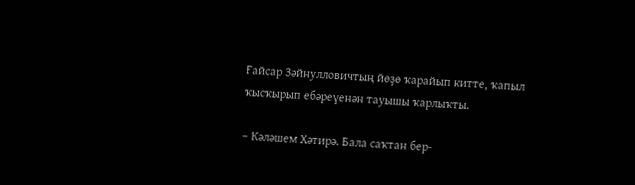Ғайсар Зәйнулловичтың йөҙө ҡарайып китте, ҡапыл ҡысҡырып ебәреүенән тауышы ҡарлыҡты.

– Кәләшем Хәтирә. Бала саҡтан бер-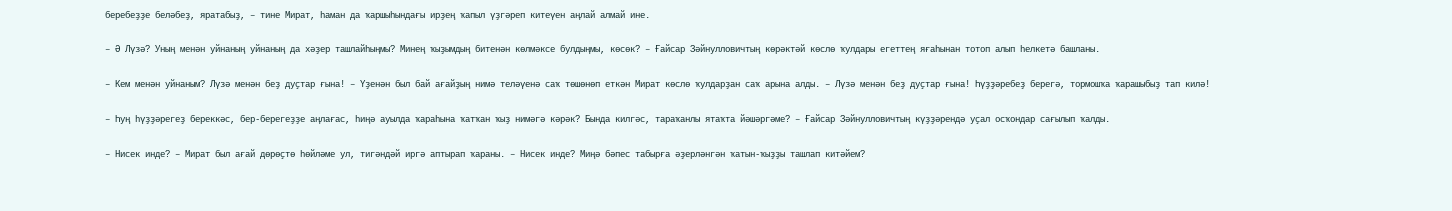беребеҙҙе беләбеҙ, яратабыҙ, – тине Мират, һаман да ҡаршыһындағы ирҙең ҡапыл үҙгәреп китеүен аңлай алмай ине.

– Ә Лүзә? Уның менән уйнаның уйнаның да хәҙер ташлайһыңмы? Минең ҡыҙымдың битенән көлмәксе булдыңмы, көсөк? – Ғайсар Зәйнулловичтың көрәктәй көслө ҡулдары егеттең яғаһынан тотоп алып һелкетә башланы.

– Кем менән уйнаным? Лүзә менән беҙ дуҫтар ғына! – Үҙенән был бай ағайҙың нимә теләүенә саҡ төшөнөп еткән Мират көслө ҡулдарҙан саҡ арына алды. – Лүзә менән беҙ дуҫтар ғына! Һүҙҙәребеҙ берегә, тормошҡа ҡарашыбыҙ тап килә!

– Һуң һүҙҙәрегеҙ береккәс, бер-берегеҙҙе аңлағас, һиңә ауылда ҡараһына ҡатҡан ҡыҙ нимәгә кәрәк? Бында килгәс, тараҡанлы ятаҡта йәшәргәме? – Ғайсар Зәйнулловичтың күҙҙәрендә уҫал осҡондар сағылып ҡалды.

– Нисек инде? – Мират был ағай дөрөҫтө һөйләме ул, тигәндәй иргә аптырап ҡараны. – Нисек инде? Миңә бәпес табырға әҙерләнгән ҡатын-ҡыҙҙы ташлап китәйем?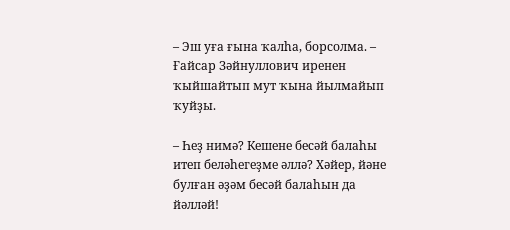– Эш уға ғына ҡалһа, борсолма. – Ғайсар Зәйнуллович иренен ҡыйшайтып мут ҡына йылмайып ҡуйҙы.

– Һеҙ нимә? Кешене бесәй балаһы итеп беләһегеҙме әллә? Хәйер, йәне булған әҙәм бесәй балаһын да йәлләй!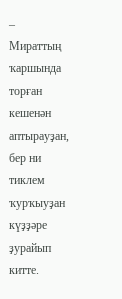– Мираттың ҡаршында торған кешенән аптырауҙан, бер ни тиклем ҡурҡыуҙан күҙҙәре ҙурайып китте.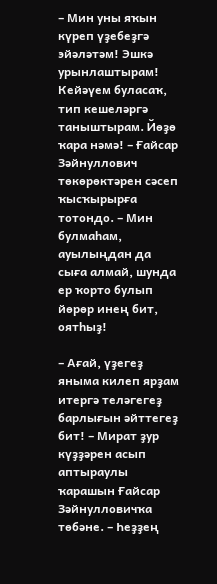– Мин уны яҡын күреп үҙебеҙгә эйәләтәм! Эшкә урынлаштырам! Кейәүем буласаҡ, тип кешеләргә таныштырам. Йөҙө ҡара нәмә! – Ғайсар Зәйнуллович төкөрөктәрен сәсеп ҡысҡырырға тотондо. – Мин булмаһам, ауылыңдан да сыға алмай, шунда ер ҡорто булып йөрөр инең бит, оятһыҙ!

– Ағай, үҙегеҙ яныма килеп ярҙам итергә теләгегеҙ барлығын әйттегеҙ бит! – Мират ҙур күҙҙәрен асып аптыраулы ҡарашын Ғайсар Зәйнулловичҡа төбәне. – Һеҙҙең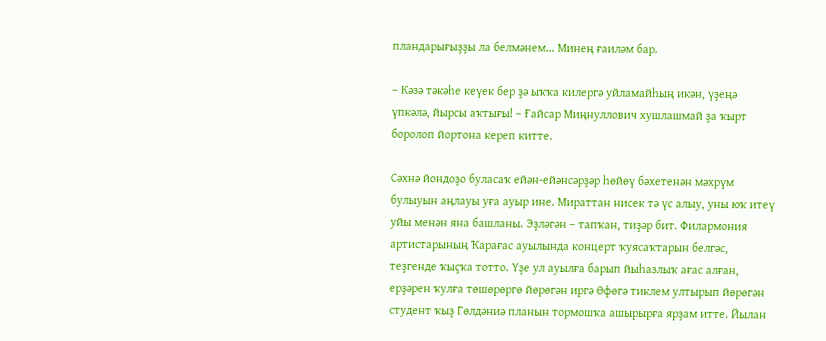пландарығыҙҙы ла белмәнем... Минең ғаиләм бар.

– Кәзә тәкәһе кеүек бер ҙә ыҡҡа килергә уйламайһың икән, үҙеңә үпкәлә, йырсы аҡтығы! – Ғайсар Миңнуллович хушлашмай ҙа ҡырт боролоп йортона кереп китте.

Сәхнә йондоҙо буласаҡ ейән-ейәнсәрҙәр һөйөү бәхетенән мәхрүм булыуын аңлауы уға ауыр ине. Мираттан нисек тә үс алыу, уны юҡ итеү уйы менән яна башланы. Эҙләгән – тапҡан, тиҙәр бит. Филармония артистарының Ҡарағас ауылында концерт ҡуясаҡтарын белгәс, теҙгенде ҡыҫҡа тотто. Үҙе ул ауылға барып йыһазлыҡ ағас алған, ерҙәрен ҡулға төшөрөргө йөрөгән иргә Өфөгә тиклем ултырып йөрөгән студент ҡыҙ Гөлдәниә планын тормошҡа ашырырға ярҙам итте. Йылан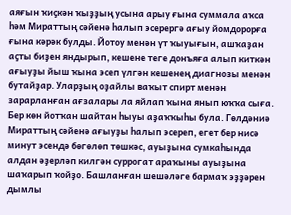аяғын ҡиҫкән ҡыҙҙың усына арыу ғына суммала аҡса һәм Мираттың сәйенә һалып эсерергә ағыу йомдорорға ғына кәрәк булды. Йотоу менән үт ҡыуығын, ашҡаҙан аҫты биҙен яндырып, кешене теге донъяға алып киткән ағыуҙы йыш ҡына эсеп үлгән кешенең диагнозы менән бутайҙар. Уларҙың оҙайлы ваҡыт спирт менән зарарланған ағзалары ла яйлап ҡына янып юҡҡа сыға. Бер көн йотҡан шайтан һыуы аҙаҡҡыһы була. Гөлдәниә Мираттың сәйенә ағыуҙы һалып эсереп, егет бер нисә минут эсендә бөгөлөп төшкәс, ауыҙына сумкаһында алдан әҙерләп килгән суррогат араҡыны ауыҙына шаҡарып ҡойҙо. Башланған шешәләге бармаҡ эҙҙәрен дымлы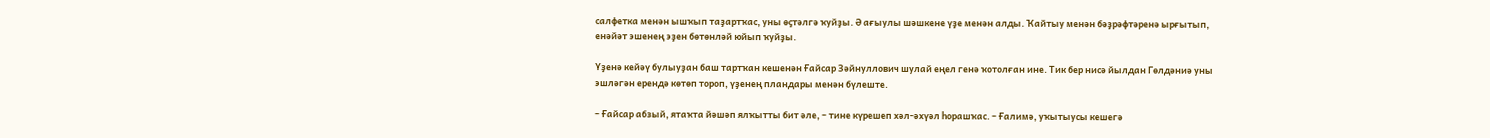салфетка менән ышҡып таҙартҡас, уны өҫтәлгә ҡуйҙы. Ә ағыулы шәшкене үҙе менән алды. Ҡайтыу менән бәҙрәфтәренә ырғытып, енәйәт эшенең эҙен бөтөнләй юйып ҡуйҙы.

Үҙенә кейәү булыуҙан баш тартҡан кешенән Ғайсар Зәйнуллович шулай еңел генә ҡотолған ине. Тик бер нисә йылдан Гөлдәниә уны эшләгән ерендә көтөп тороп, үҙенең пландары менән бүлеште.

– Ғайсар абзый, ятаҡта йәшәп ялҡытты бит әле, – тине күрешеп хәл-әхүәл һорашҡас. – Ғалимә, уҡытыусы кешегә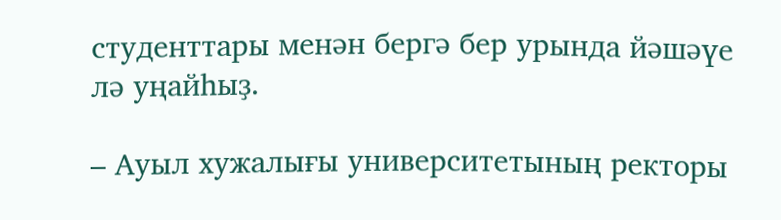студенттары менән бергә бер урында йәшәүе лә уңайһыҙ.

– Ауыл хужалығы университетының ректоры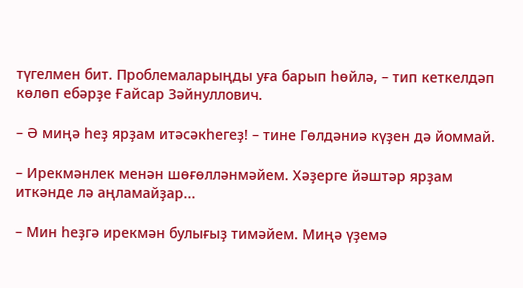түгелмен бит. Проблемаларыңды уға барып һөйлә, – тип кеткелдәп көлөп ебәрҙе Ғайсар Зәйнуллович.

– Ә миңә һеҙ ярҙам итәсәкһегеҙ! – тине Гөлдәниә күҙен дә йоммай.

– Ирекмәнлек менән шөғөлләнмәйем. Хәҙерге йәштәр ярҙам иткәнде лә аңламайҙар...

– Мин һеҙгә ирекмән булығыҙ тимәйем. Миңә үҙемә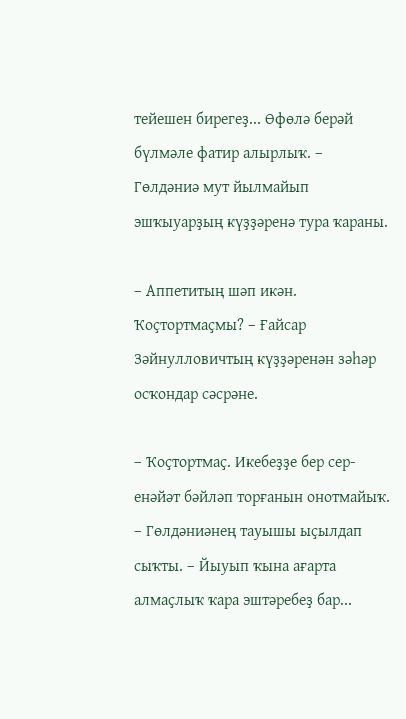тейешен бирегеҙ... Өфөлә берәй бүлмәле фатир алырлыҡ. – Гөлдәниә мут йылмайып эшҡыуарҙың күҙҙәренә тура ҡараны.

– Аппетитың шәп икән. Ҡоҫтортмаҫмы? – Ғайсар Зәйнулловичтың күҙҙәренән зәһәр осҡондар сәсрәне.

– Ҡоҫтортмаҫ. Икебеҙҙе бер сер-енәйәт бәйләп торғанын онотмайыҡ. – Гөлдәниәнең тауышы ыҫылдап сыҡты. – Йыуып ҡына ағарта алмаҫлыҡ ҡара эштәребеҙ бар...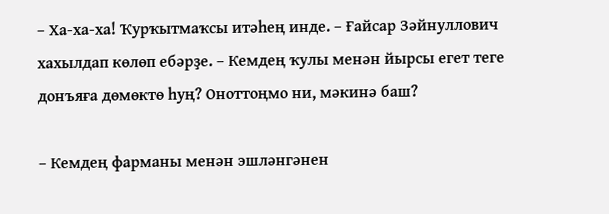– Ха-ха-ха! Ҡурҡытмаҡсы итәһең инде. – Ғайсар Зәйнуллович хахылдап көлөп ебәрҙе. – Кемдең ҡулы менән йырсы егет теге донъяға дөмөктө һуң? Оноттоңмо ни, мәкинә баш?

– Кемдең фарманы менән эшләнгәнен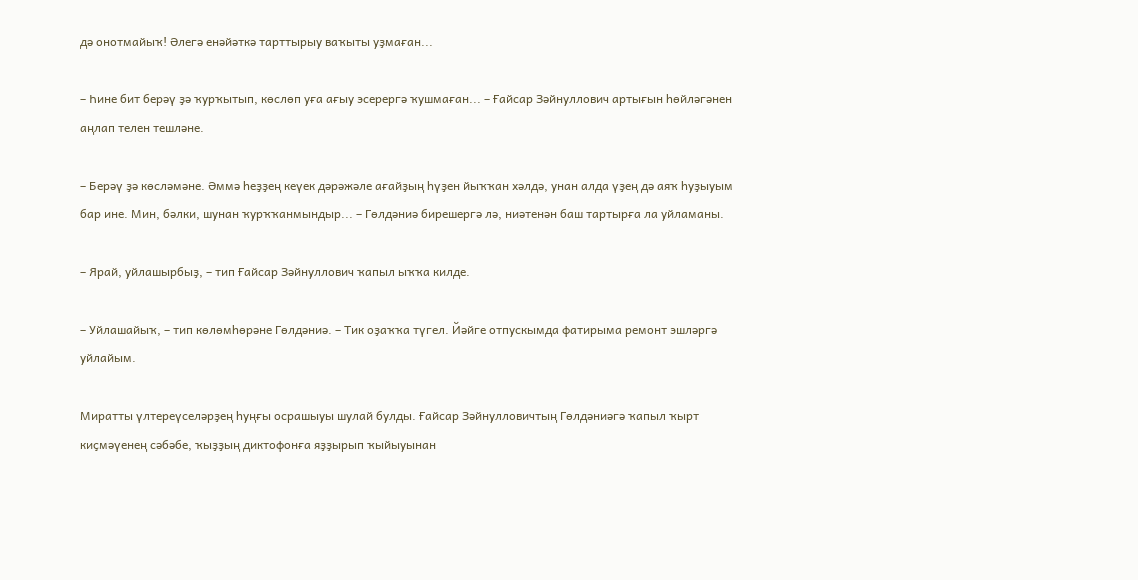дә онотмайыҡ! Әлегә енәйәткә тарттырыу ваҡыты уҙмаған...

– Һине бит берәү ҙә ҡурҡытып, көслөп уға ағыу эсерергә ҡушмаған... – Ғайсар Зәйнуллович артығын һөйләгәнен аңлап телен тешләне.

– Берәү ҙә көсләмәне. Әммә һеҙҙең кеүек дәрәжәле ағайҙың һүҙен йыҡҡан хәлдә, унан алда үҙең дә аяҡ һуҙыуым бар ине. Мин, бәлки, шунан ҡурҡҡанмындыр... – Гөлдәниә бирешергә лә, ниәтенән баш тартырға ла уйламаны.

– Ярай, уйлашырбыҙ, – тип Ғайсар Зәйнуллович ҡапыл ыҡҡа килде.

– Уйлашайыҡ, – тип көлөмһөрәне Гөлдәниә. – Тик оҙаҡҡа түгел. Йәйге отпускымда фатирыма ремонт эшләргә уйлайым.

Миратты үлтереүселәрҙең һуңғы осрашыуы шулай булды. Ғайсар Зәйнулловичтың Гөлдәниәгә ҡапыл ҡырт киҫмәүенең сәбәбе, ҡыҙҙың диктофонға яҙҙырып ҡыйыуынан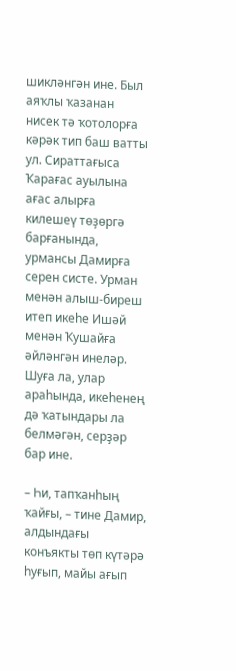шикләнгән ине. Был аяҡлы ҡазанан нисек тә ҡотолорға кәрәк тип баш ватты ул. Сираттағыса Ҡарағас ауылына ағас алырға килешеү төҙөргә барғанында, урмансы Дамирға серен систе. Урман менән алыш-биреш итеп икеһе Ишәй менән Ҡушайға әйләнгән инеләр. Шуға ла, улар араһында, икеһенең дә ҡатындары ла белмәгән, серҙәр бар ине.

– Һи, тапҡанһың ҡайғы, – тине Дамир, алдындағы конъякты төп күтәрә һуғып, майы ағып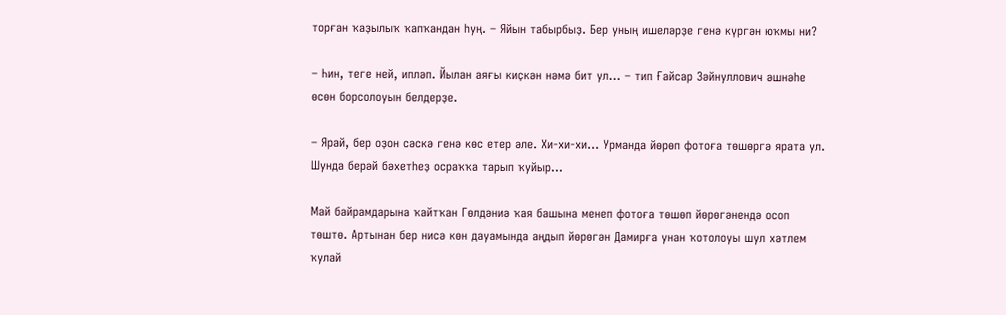торған ҡаҙылыҡ ҡапҡандан һуң. – Яйын табырбыҙ. Бер уның ишеләрҙе генә күргән юҡмы ни?

– Һин, теге ней, ипләп. Йылан аяғы киҫкән нәмә бит ул... – тип Ғайсар Зәйнуллович әшнәһе өсөн борсолоуын белдерҙе.

– Ярай, бер оҙон сәскә генә көс етер әле. Хи-хи-хи... Урманда йөрөп фотоға төшөргә ярата ул. Шунда берәй бәхетһеҙ осраҡҡа тарып ҡуйыр...

Май байрамдарына ҡайтҡан Гөлдәниә ҡая башына менеп фотоға төшөп йөрөгәнендә осоп төштө. Артынан бер нисә көн дауамында аңдып йөрөгән Дамирға унан ҡотолоуы шул хәтлем ҡулай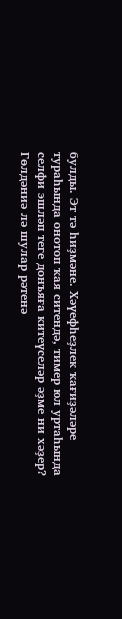булды. Эт тә һиҙмәне. Хәүефһеҙлек ҡағиҙәләре тураһында онотоп ҡая ситендә, тимер юл уртаһында селфи эшләп теге донъяға китеүселәр әҙме ни хәҙер? Гөлдәниә лә шулар рәтенә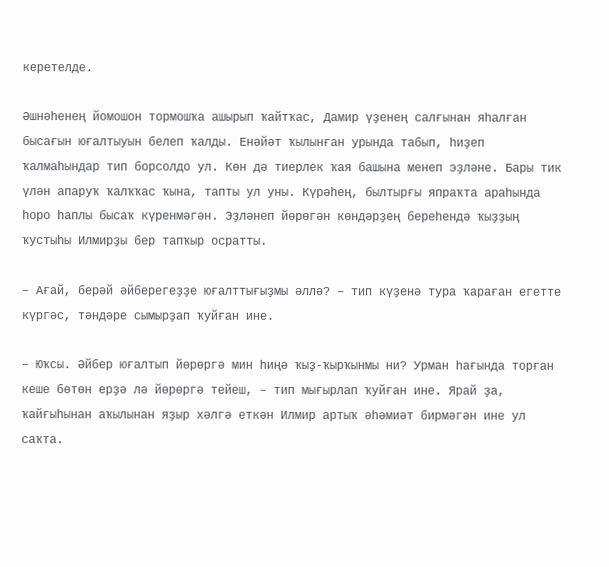керетелде.

Әшнәһенең йомошон тормошҡа ашырып ҡайтҡас, Дамир үҙенең салғынан яһалған бысағын юғалтыуын белеп ҡалды. Енәйәт ҡылынған урында табып, һиҙеп ҡалмаһындар тип борсолдо ул. Көн дә тиерлек ҡая башына менеп эҙләне. Бары тик үлән апаруҡ ҡалҡҡас ҡына, тапты ул уны. Күрәһең, былтырғы япраҡта араһында һоро һаплы бысаҡ күренмәгән. Эҙләнеп йөрөгән көндәрҙең береһендә ҡыҙҙың ҡустыһы Илмирҙы бер тапҡыр осратты.

– Ағай, берәй әйберегеҙҙе юғалттығыҙмы әллә? – тип күҙенә тура ҡараған егетте күргәс, тәндәре сымырҙап ҡуйған ине.

– Юҡсы. Әйбер юғалтып йөрөргә мин һиңә ҡыҙ-ҡырҡынмы ни? Урман һағында торған кеше бөтөн ерҙә лә йөрөргә тейеш, – тип мығырлап ҡуйған ине. Ярай ҙа, ҡайғыһынан аҡылынан яҙыр хәлгә еткән Илмир артыҡ әһәмиәт бирмәгән ине ул саҡта.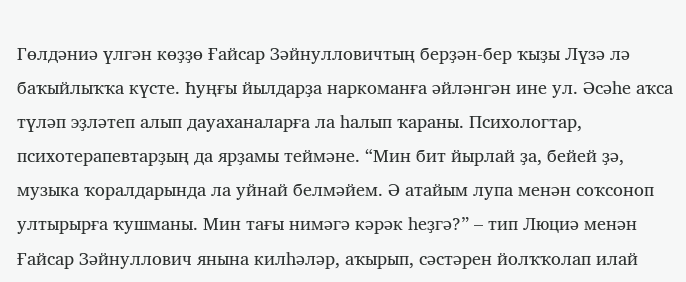Гөлдәниә үлгән көҙҙө Ғайсар Зәйнулловичтың берҙән-бер ҡыҙы Лүзә лә баҡыйлыҡҡа күсте. Һуңғы йылдарҙа наркоманға әйләнгән ине ул. Әсәһе аҡса түләп эҙләтеп алып дауаханаларға ла һалып ҡараны. Психологтар, психотерапевтарҙың да ярҙамы теймәне. “Мин бит йырлай ҙа, бейей ҙә, музыка ҡоралдарында ла уйнай белмәйем. Ә атайым лупа менән соҡсоноп ултырырға ҡушманы. Мин тағы нимәгә кәрәк һеҙгә?” – тип Люциә менән Ғайсар Зәйнуллович янына килһәләр, аҡырып, сәстәрен йолҡҡолап илай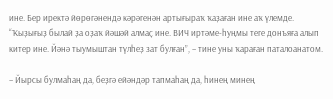ине. Бер иректә йөрөгәнендә кәрәгенән артығыраҡ ҡаҙаған ине аҡ үлемде. “Ҡыҙығыҙ былай ҙа оҙаҡ йәшәй алмаҫ ине. ВИЧ иртәме-һуңмы теге донъяға алып китер ине. Йәнә тыумыштан түлһеҙ зат булған”, – тине уны ҡараған паталоанатом.

– Йырсы булмаһаң да, беҙгә ейәндәр тапмаһаң да, һинең минең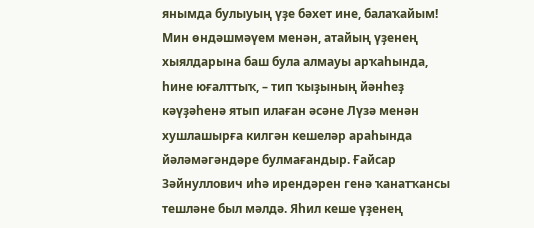янымда булыуың үҙе бәхет ине, балаҡайым! Мин өндәшмәүем менән, атайың үҙенең хыялдарына баш була алмауы арҡаһында, һине юғалттыҡ, – тип ҡыҙының йәнһеҙ кәүҙәһенә ятып илаған әсәне Лүзә менән хушлашырға килгән кешеләр араһында йәләмәгәндәре булмағандыр. Ғайсар Зәйнуллович иһә ирендәрен генә ҡанатҡансы тешләне был мәлдә. Яһил кеше үҙенең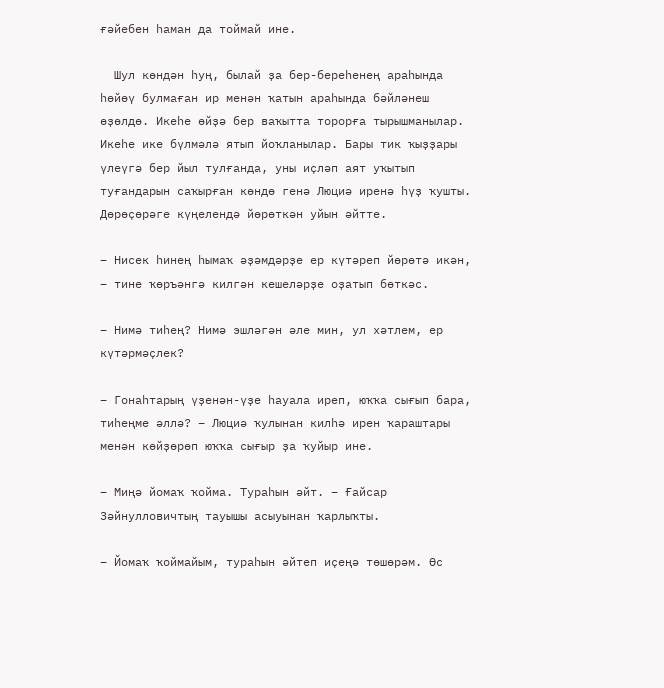ғәйебен һаман да тоймай ине.

  Шул көндән һуң, былай ҙа бер-береһенең араһында һөйөү булмаған ир менән ҡатын араһында бәйләнеш өҙөлдө. Икеһе өйҙә бер ваҡытта торорға тырышманылар. Икеһе ике бүлмәлә ятып йоҡланылар. Бары тик ҡыҙҙары үлеүгә бер йыл тулғанда, уны иҫләп аят уҡытып туғандарын саҡырған көндө генә Люциә иренә һүҙ ҡушты. Дөрөҫөрәге күңелендә йөрөткән уйын әйтте.

– Нисек һинең һымаҡ әҙәмдәрҙе ер күтәреп йөрөтә икән, – тине ҡөръәнгә килгән кешеләрҙе оҙатып бөткәс.

– Нимә тиһең? Нимә эшләгән әле мин, ул хәтлем, ер күтәрмәҫлек?

– Гонаһтарың үҙенән-үҙе һауала иреп, юҡҡа сығып бара, тиһеңме әллә? – Люциә ҡулынан килһә ирен ҡараштары менән көйҙөрөп юҡҡа сығыр ҙа ҡуйыр ине.

– Миңә йомаҡ ҡойма. Тураһын әйт. – Ғайсар Зәйнулловичтың тауышы асыуынан ҡарлыҡты.

– Йомаҡ ҡоймайым, тураһын әйтеп иҫеңә төшөрәм. Өс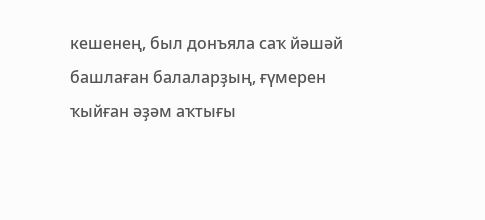кешенең, был донъяла саҡ йәшәй башлаған балаларҙың, ғүмерен ҡыйған әҙәм аҡтығы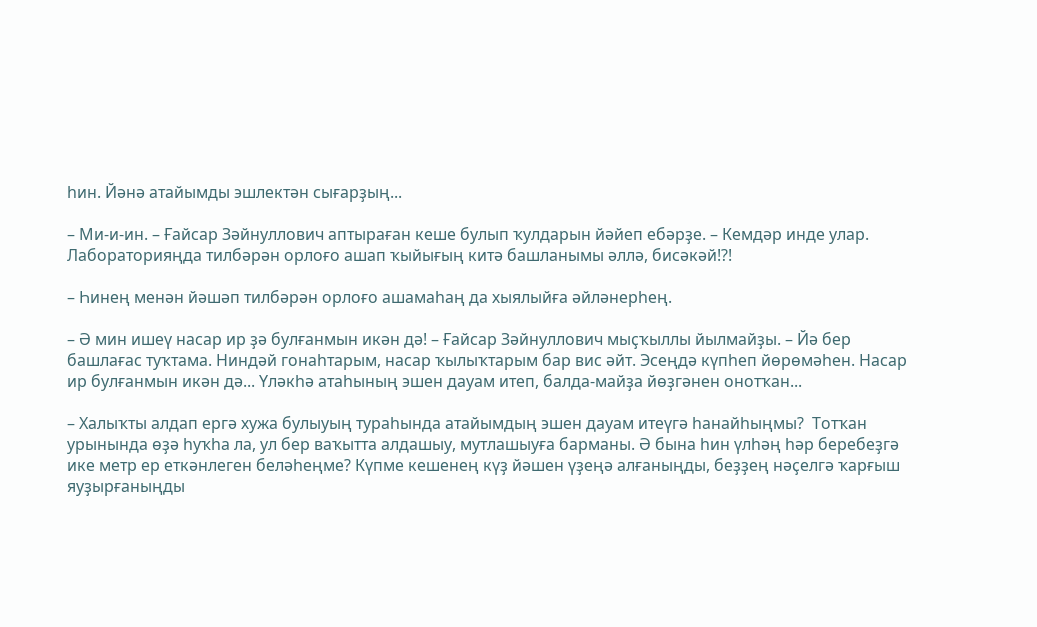һин. Йәнә атайымды эшлектән сығарҙың...

– Ми-и-ин. – Ғайсар Зәйнуллович аптыраған кеше булып ҡулдарын йәйеп ебәрҙе. – Кемдәр инде улар. Лабораторияңда тилбәрән орлоғо ашап ҡыйығың китә башланымы әллә, бисәкәй!?!

– Һинең менән йәшәп тилбәрән орлоғо ашамаһаң да хыялыйға әйләнерһең.

– Ә мин ишеү насар ир ҙә булғанмын икән дә! – Ғайсар Зәйнуллович мыҫҡыллы йылмайҙы. – Йә бер башлағас туҡтама. Ниндәй гонаһтарым, насар ҡылыҡтарым бар вис әйт. Эсеңдә күпһеп йөрөмәһен. Насар ир булғанмын икән дә... Үләкһә атаһының эшен дауам итеп, балда-майҙа йөҙгәнен онотҡан...

– Халыҡты алдап ергә хужа булыуың тураһында атайымдың эшен дауам итеүгә һанайһыңмы?  Тотҡан урынында өҙә һуҡһа ла, ул бер ваҡытта алдашыу, мутлашыуға барманы. Ә бына һин үлһәң һәр беребеҙгә ике метр ер еткәнлеген беләһеңме? Күпме кешенең күҙ йәшен үҙеңә алғаныңды, беҙҙең нәҫелгә ҡарғыш яуҙырғаныңды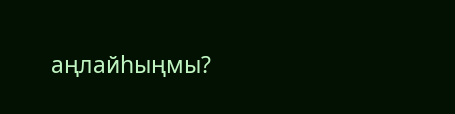аңлайһыңмы?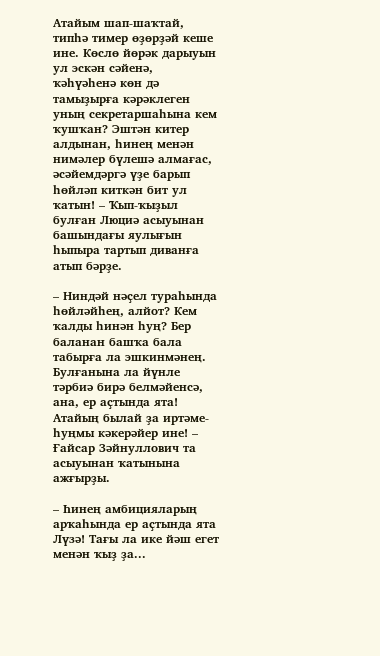Атайым шап-шаҡтай, типһә тимер өҙөрҙәй кеше ине. Көслө йөрәк дарыуын ул эскән сәйенә, ҡәһүәһенә көн дә тамыҙырға кәрәклеген уның секретаршаһына кем ҡушҡан? Эштән китер алдынан, һинең менән нимәлер бүлешә алмағас, әсәйемдәргә үҙе барып һөйләп киткән бит ул ҡатын! – Ҡып-ҡыҙыл булған Люциә асыуынан башындағы яулығын һыпыра тартып диванға атып бәрҙе.

– Ниндәй нәҫел тураһында һөйләйһең, алйот? Кем ҡалды һинән һуң? Бер баланан башҡа бала табырға ла эшкинмәнең. Булғанына ла йүнле тәрбиә бирә белмәйенсә, ана, ер аҫтында ята! Атайың былай ҙа иртәме-һуңмы кәкерәйер ине! – Ғайсар Зәйнуллович та асыуынан ҡатынына ажғырҙы.

– Һинең амбицияларың арҡаһында ер аҫтында ята Лүзә! Тағы ла ике йәш егет менән ҡыҙ ҙа...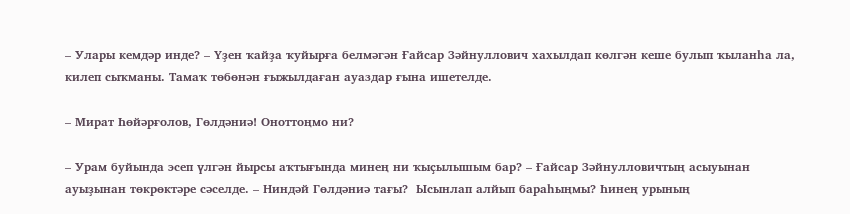– Улары кемдәр инде? – Үҙен ҡайҙа ҡуйырға белмәгән Ғайсар Зәйнуллович хахылдап көлгән кеше булып ҡыланһа ла, килеп сыҡманы. Тамаҡ төбөнән ғыжылдаған ауаздар ғына ишетелде.

– Мират Һөйәрғолов, Гөлдәниә! Оноттоңмо ни?

– Урам буйында эсеп үлгән йырсы аҡтығында минең ни ҡыҫылышым бар? – Ғайсар Зәйнулловичтың асыуынан ауыҙынан төкрөктәре сәселде. – Ниндәй Гөлдәниә тағы?  Ысынлап алйып бараһыңмы? Һинең урының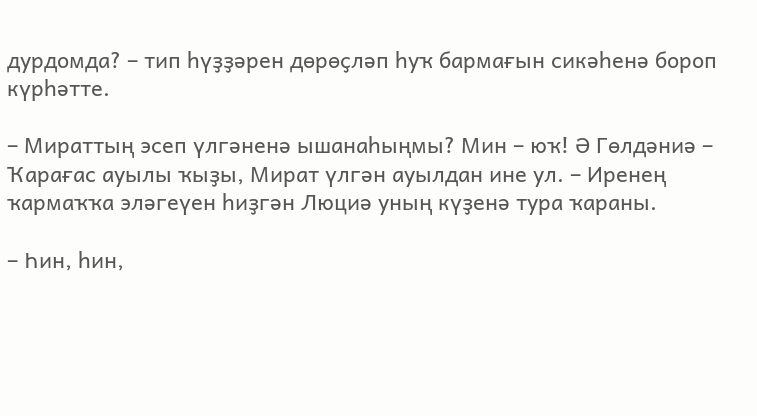дурдомда? – тип һүҙҙәрен дөрөҫләп һуҡ бармағын сикәһенә бороп күрһәтте.

– Мираттың эсеп үлгәненә ышанаһыңмы? Мин – юҡ! Ә Гөлдәниә – Ҡарағас ауылы ҡыҙы, Мират үлгән ауылдан ине ул. – Иренең ҡармаҡҡа эләгеүен һиҙгән Люциә уның күҙенә тура ҡараны.

– Һин, һин,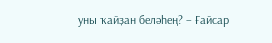уны ҡайҙан беләһең? – Ғайсар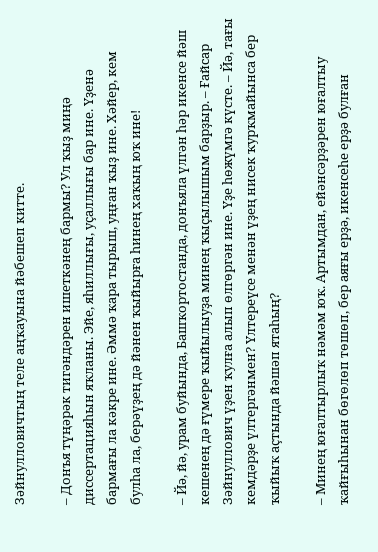Зәйнулловичтың теле аңҡауына йәбешеп китте.

– Донъя түңәрәк тигәндәрен ишеткәнең бармы? Ул ҡыҙ миңә диссертацияһын яҡланы. Эйе, яһиллығы, уҫаллығы бар ине. Үҙенә бармағы ла кәкре ине. Әммә ҡара тырыш, уңған ҡыҙ ине. Хәйер, кем булһа ла, берәүҙең дә йәнен ҡыйырға һинең хаҡың юҡ ине!

– Йә, йә, урам буйында, Башҡортостанда, донъяла үлгән һәр икенсе йәш кешенең дә ғүмере ҡыйылыуҙа минең ҡыҫылышым барҙыр. – Ғайсар Зәйнуллович үҙен ҡулға алып өлгөргән ине. Үҙе һөжүмгә күсте. – Йә, тағы кемдәрҙе үлтергәнмен? Үлтереүсе менән үҙең нисек ҡурҡмайынса бер ҡыйыҡ аҫтында йәшәп ятаһың?

– Минең юғалтырлыҡ нәмәм юҡ. Артымдан, ейәнсәрҙәрен юғалтыу ҡайғыһынан бөгөлөп төшөп, бер аяғы ерҙә, икенсеһе ерҙә булған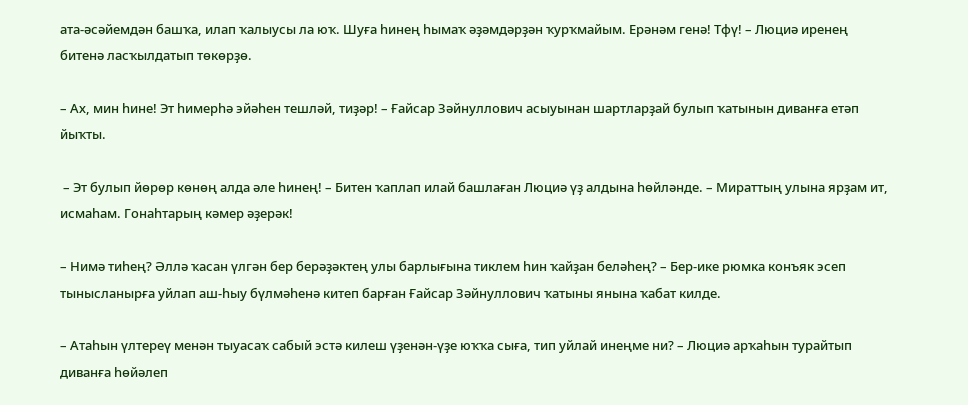ата-әсәйемдән башҡа, илап ҡалыусы ла юҡ. Шуға һинең һымаҡ әҙәмдәрҙән ҡурҡмайым. Ерәнәм генә! Тфү! – Люциә иренең битенә ласҡылдатып төкөрҙө.

– Ах, мин һине! Эт һимерһә эйәһен тешләй, тиҙәр! – Ғайсар Зәйнуллович асыуынан шартларҙай булып ҡатынын диванға етәп йыҡты.

 – Эт булып йөрөр көнөң алда әле һинең! – Битен ҡаплап илай башлаған Люциә үҙ алдына һөйләнде. – Мираттың улына ярҙам ит, исмаһам. Гонаһтарың кәмер әҙерәк!

– Нимә тиһең? Әллә ҡасан үлгән бер берәҙәктең улы барлығына тиклем һин ҡайҙан беләһең? – Бер-ике рюмка конъяк эсеп тынысланырға уйлап аш-һыу бүлмәһенә китеп барған Ғайсар Зәйнуллович ҡатыны янына ҡабат килде.

– Атаһын үлтереү менән тыуасаҡ сабый эстә килеш үҙенән-үҙе юҡҡа сыға, тип уйлай инеңме ни? – Люциә арҡаһын турайтып диванға һөйәлеп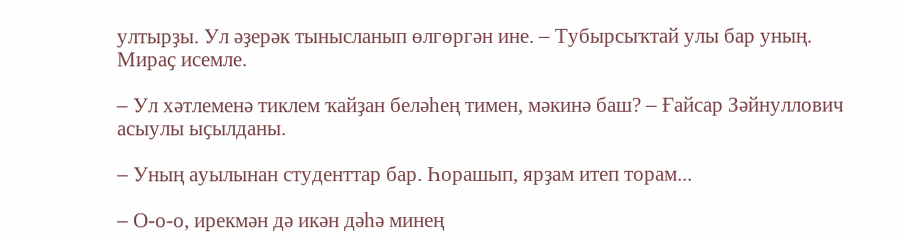ултырҙы. Ул әҙерәк тынысланып өлгөргән ине. – Тубырсыҡтай улы бар уның. Мираҫ исемле.

– Ул хәтлеменә тиклем ҡайҙан беләһең тимен, мәкинә баш? – Ғайсар Зәйнуллович асыулы ыҫылданы.

– Уның ауылынан студенттар бар. Һорашып, ярҙам итеп торам...

– О-о-о, ирекмән дә икән дәһә минең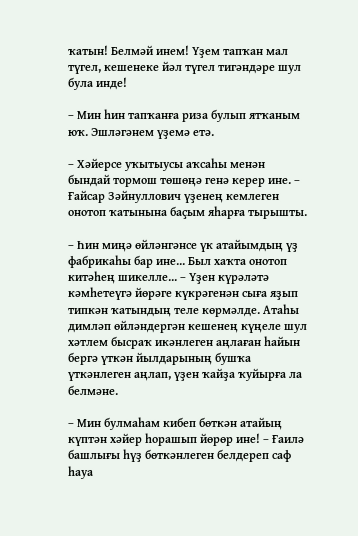ҡатын! Белмәй инем! Үҙем тапҡан мал түгел, кешенеке йәл түгел тигәндәре шул була инде!

– Мин һин тапҡанға риза булып ятҡаным юҡ. Эшләгәнем үҙемә етә.

– Хәйерсе уҡытыусы аҡсаһы менән бындай тормош төшөңә генә керер ине. – Ғайсар Зәйнуллович үҙенең кемлеген онотоп ҡатынына баҫым яһарға тырышты.

– Һин миңә өйләнгәнсе үк атайымдың үҙ фабрикаһы бар ине... Был хаҡта онотоп китәһең шикелле... – Үҙен күрәләтә кәмһетеүгә йөрәге күкрәгенән сыға яҙып типкән ҡатындың теле көрмәлде. Атаһы димләп өйләндергән кешенең күңеле шул хәтлем бысраҡ икәнлеген аңлаған һайын бергә үткән йылдарының бушҡа үткәнлеген аңлап, үҙен ҡайҙа ҡуйырға ла белмәне.

– Мин булмаһам кибеп бөткән атайың күптән хәйер һорашып йөрөр ине! – Ғаилә башлығы һүҙ бөткәнлеген белдереп саф һауа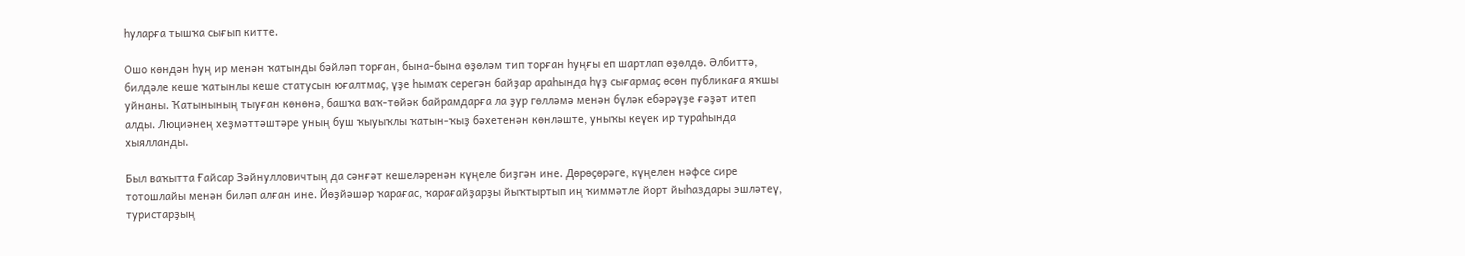һуларға тышҡа сығып китте.

Ошо көндән һуң ир менән ҡатынды бәйләп торған, бына-бына өҙөләм тип торған һуңғы еп шартлап өҙөлдө. Әлбиттә, билдәле кеше ҡатынлы кеше статусын юғалтмаҫ, үҙе һымаҡ серегән байҙар араһында һүҙ сығармаҫ өсөн публикаға яҡшы уйнаны. Ҡатынының тыуған көнөнә, башҡа ваҡ-төйәк байрамдарға ла ҙур гөлләмә менән бүләк ебәрәүҙе ғәҙәт итеп алды. Люциәнең хеҙмәттәштәре уның буш ҡыуыҡлы ҡатын-ҡыҙ бәхетенән көнләште, уныҡы кеүек ир тураһында хыялланды.

Был ваҡытта Ғайсар Зәйнулловичтың да сәнғәт кешеләренән күңеле биҙгән ине. Дөрөҫөрәге, күңелен нәфсе сире тотошлайы менән биләп алған ине. Йөҙйәшәр ҡарағас, ҡарағайҙарҙы йыҡтыртып иң ҡиммәтле йорт йыһаздары эшләтеү, туристарҙың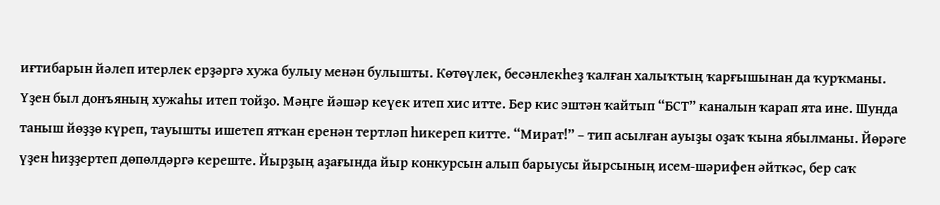иғтибарын йәлеп итерлек ерҙәргә хужа булыу менән булышты. Көтөүлек, бесәнлекһеҙ ҡалған халыҡтың ҡарғышынан да ҡурҡманы. Үҙен был донъяның хужаһы итеп тойҙо. Мәңге йәшәр кеүек итеп хис итте. Бер кис эштән ҡайтып “БСТ” каналын ҡарап ята ине. Шунда таныш йөҙҙө күреп, тауышты ишетеп ятҡан еренән тертләп һикереп китте. “Мират!” – тип асылған ауыҙы оҙаҡ ҡына ябылманы. Йөрәге үҙен һиҙҙертеп дөпөлдәргә кереште. Йырҙың аҙағында йыр конкурсын алып барыусы йырсының исем-шәрифен әйткәс, бер саҡ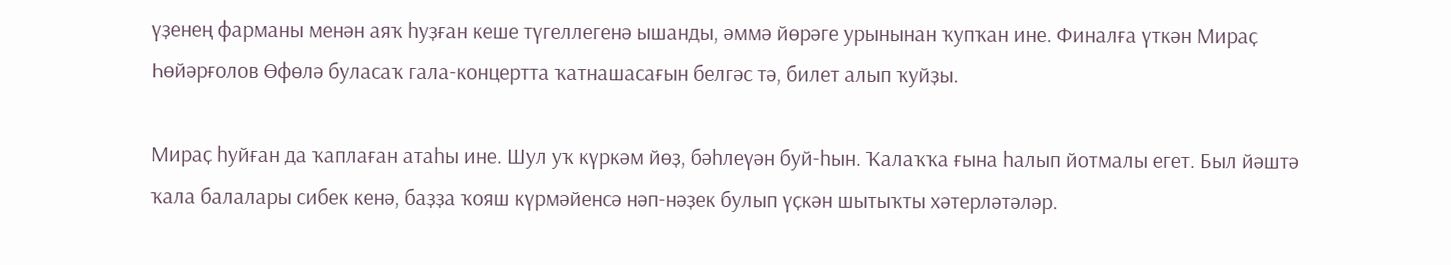үҙенең фарманы менән аяҡ һуҙған кеше түгеллегенә ышанды, әммә йөрәге урынынан ҡупҡан ине. Финалға үткән Мираҫ Һөйәрғолов Өфөлә буласаҡ гала-концертта ҡатнашасағын белгәс тә, билет алып ҡуйҙы.

Мираҫ һуйған да ҡаплаған атаһы ине. Шул уҡ күркәм йөҙ, бәһлеүән буй-һын. Ҡалаҡҡа ғына һалып йотмалы егет. Был йәштә ҡала балалары сибек кенә, баҙҙа ҡояш күрмәйенсә нәп-нәҙек булып үҫкән шытыҡты хәтерләтәләр.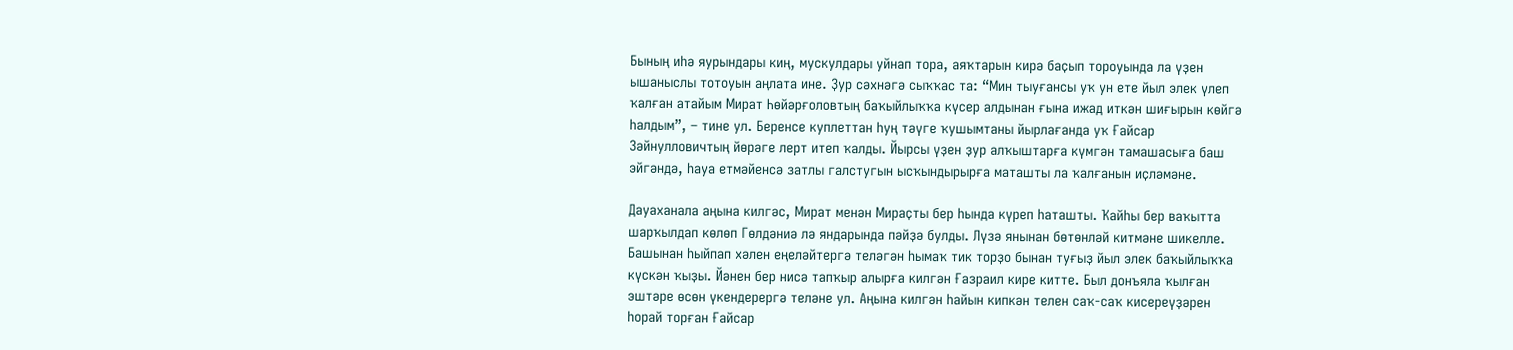Бының иһә яурындары киң, мускулдары уйнап тора, аяҡтарын кирә баҫып тороуында ла үҙен ышаныслы тотоуын аңлата ине. Ҙур сәхнәгә сыҡҡас та: “Мин тыуғансы уҡ ун ете йыл элек үлеп ҡалған атайым Мират Һөйәрғоловтың баҡыйлыҡҡа күсер алдынан ғына ижад иткән шиғырын көйгә һалдым”, – тине ул. Беренсе куплеттан һуң тәүге ҡушымтаны йырлағанда уҡ Ғайсар Зәйнулловичтың йөрәге лерт итеп ҡалды. Йырсы үҙен ҙур алҡыштарға күмгән тамашасыға баш эйгәндә, һауа етмәйенсә затлы галстугын ысҡындырырға маташты ла ҡалғанын иҫләмәне.

Дауаханала аңына килгәс, Мират менән Мираҫты бер һында күреп һаташты. Ҡайһы бер ваҡытта шарҡылдап көлөп Гөлдәниә лә яндарында пәйҙә булды. Лүзә янынан бөтөнләй китмәне шикелле. Башынан һыйпап хәлен еңеләйтергә теләгән һымаҡ тик торҙо бынан туғыҙ йыл элек баҡыйлыҡҡа күскән ҡыҙы. Йәнен бер нисә тапҡыр алырға килгән Ғазраил кире китте. Был донъяла ҡылған эштәре өсөн үкендерергә теләне ул. Аңына килгән һайын кипкән телен саҡ-саҡ кисереүҙәрен һорай торған Ғайсар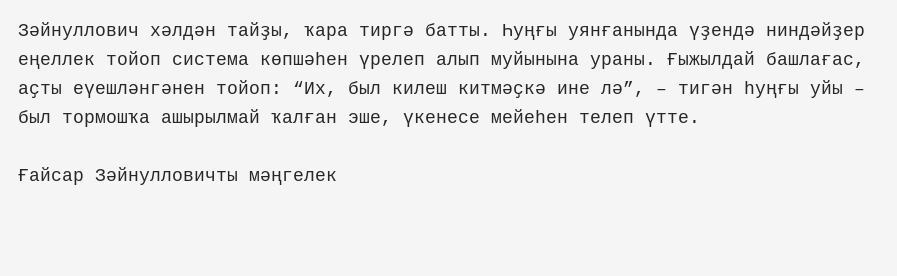Зәйнуллович хәлдән тайҙы, ҡара тиргә батты. Һуңғы уянғанында үҙендә ниндәйҙер еңеллек тойоп система көпшәһен үрелеп алып муйынына ураны. Ғыжылдай башлағас, аҫты еүешләнгәнен тойоп: “Их, был килеш китмәҫкә ине лә”, – тигән һуңғы уйы – был тормошҡа ашырылмай ҡалған эше, үкенесе мейеһен телеп үтте.

Ғайсар Зәйнулловичты мәңгелек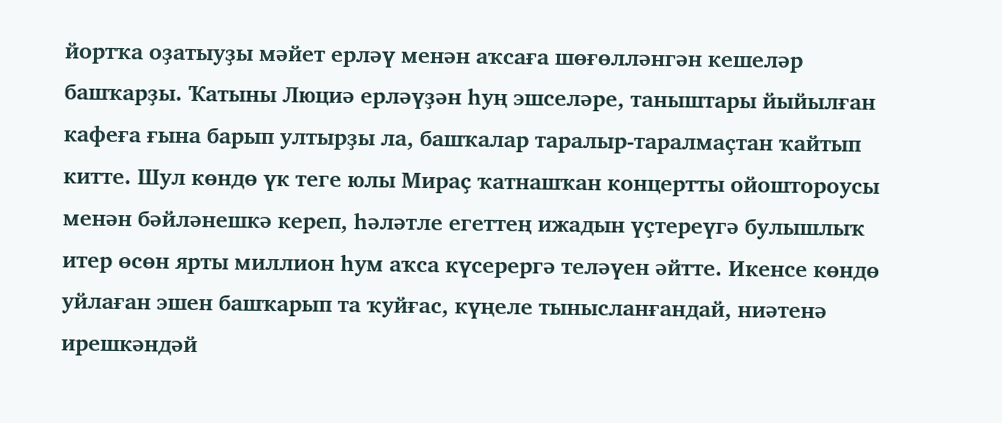йортҡа оҙатыуҙы мәйет ерләү менән аҡсаға шөғөлләнгән кешеләр башҡарҙы. Ҡатыны Люциә ерләүҙән һуң эшселәре, таныштары йыйылған кафеға ғына барып ултырҙы ла, башҡалар таралыр-таралмаҫтан ҡайтып китте. Шул көндө үк теге юлы Мираҫ ҡатнашҡан концертты ойоштороусы менән бәйләнешкә кереп, һәләтле егеттең ижадын үҫтереүгә булышлыҡ итер өсөн ярты миллион һум аҡса күсерергә теләүен әйтте. Икенсе көндө уйлаған эшен башҡарып та ҡуйғас, күңеле тынысланғандай, ниәтенә ирешкәндәй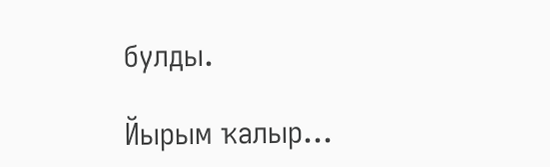булды.

Йырым ҡалыр...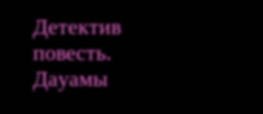Детектив повесть. Дауамы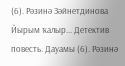(6). Рәзинә Зәйнетдинова
Йырым ҡалыр... Детектив повесть. Дауамы (6). Рәзинә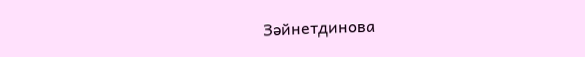Зәйнетдинова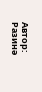Автор: Разинә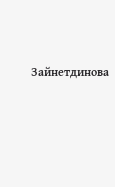Зайнетдинова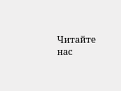Читайте нас